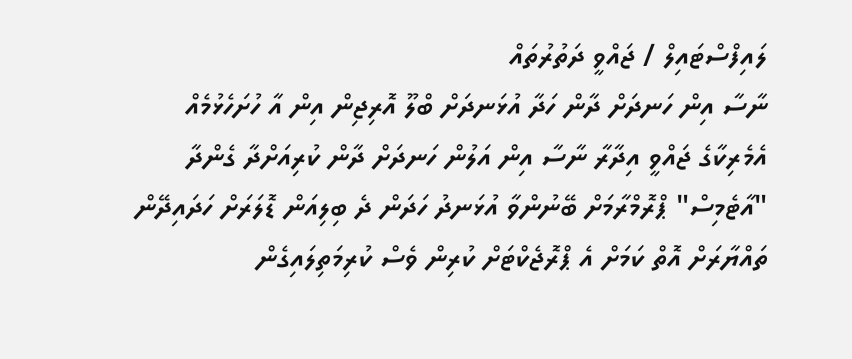ލައިފްސްޓައިލް / ޖައްވީ ދަތުރުތައް
ނާސާ އިން ހަނދަށް ދާން ހަދާ އުޅަނދަށް ބްލޫ އޮރިޖިން އިން އާ ހުށަހެޅުމެއް
އެމެރިކާގެ ޖައްވީ އިދާރާ ނާސާ އިން އަލުން ހަނދަށް ދާން ކުރިއަށްދާ ގެންދާ "އާޓެމިސް" ޕްރޮމްރާމަށް ބޭނުންވާ އުޅަނދު ހަދަން ދެ ބިލިއަން ޑޮލަރަށް ހަދައިދޭން ތައްޔާރަށް އޮތް ކަމަށް އެ ޕްރޮޖެކްޓަށް ކުރިން ވެސް ކުރިމަތިލައިގެން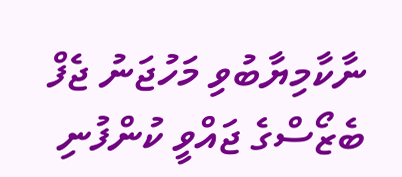ނާކާމިޔާބުވި މަހުޖަނު ޖެފް ބެޒޯސްގެ ޖައްވީ ކުންފުނި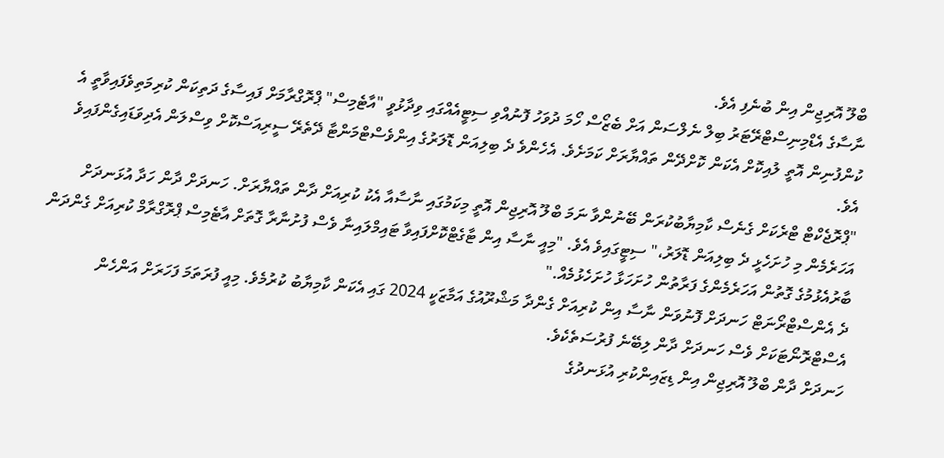ބްލޫ އޮރިޖިން އިން ބުނެފި އެވެ.
ނާސާގެ އެޑްމިނިސްޓްރޭޓަރު ބިލް ނެލްސަން އަށް ބެޒޯސް ހޯމަ ދުވަހު ފޮނުއްވި ސިޓީއެއްގައި ވިދާޅުވީ "އާޓެމިސް" ޕްރޮގްރާމަށް ފައިސާގެ ދަތިކަން ކުރިމަތިވެފައިވާތީ އެ ކުންފުނިން އޮތީ ލުއިކޮށް އެކަން ކޮށްދޭން ތައްޔާރަށް ކަމަށެވެ. އެހެންވެ ދެ ބިލިއަން ޑޮލަރުގެ އިންވެސްޓްމަންޓާ ދޭތެރޭ ސީރިއަސްކޮށް ވިސްލަން އެދިވަޑައިގެންފައިވެ އެވެ.
"ޕްރޮޖެކްޓް ޓްރެކަށް ގެނެސް ކާމިޔާބުކުރަން ބޭނުންވާ ނަމަ ބްލޫ އޮރިޖިން އޮތީ މިކަމުގައި ނާސާއާ އެކު ކުރިއަށް ދާން ތައްޔާރަށް. ހަނދަށް ދާން ހަދާ އުޅަނދަށް އަހަރެމެން މި ހުށަހެޅީ ދެ ބިލިއަން ޑޮލަރު،" ސިޓީގައިވެ އެވެ. "މިއީ ނާސާ އިން ޓާގެޓްކޮށްފައިވާ ޓައިމްލައިނާ ވެސް ފުށުނާރާ ގޮތަށް އާޓެމިސް ޕްރޮގްރާމް ކުރިއަށް ގެންދަން ބާރުއެޅުމުގެ ގޮތުން އަހަރެމެންގެ ފަރާތުން ހުށަހަޅާ ހުށަހެޅުމެއް."
ދެ އެންސްޓްރޯނަޓް ހަނދަށް ފޮނުވަން ނާސާ އިން ކުރިއަށް ގެންދާ މަޝްރޫއުގެ އަމާޒަކީ 2024 ގައި އެކަން ކާމިޔާބު ކުރުމެވެ. މިއީ ފުރަތަމަ ފަހަރަށް އަންހެން އެސްޓްރޮނޯޓަކަށް ވެސް ހަނދަށް ދާން ލިބޭނެ ފުރުސަތެކެވެ.
ހަނދަށް ދާން ބްލޫ އޮރިޖިން އިން ޑިޒައިންކުރި އުޅަނދުގެ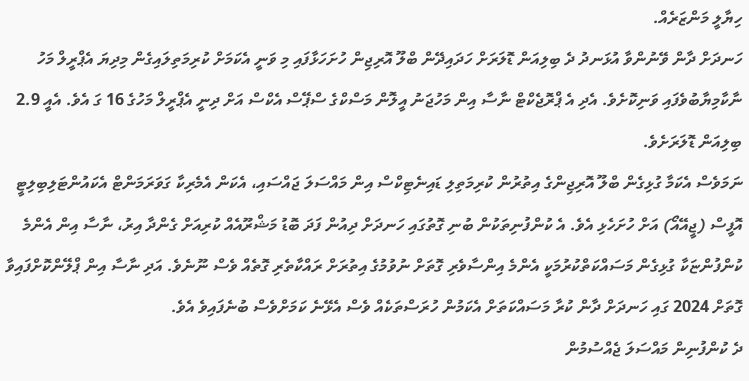ހިޔާލީ މަންޒަރެއް.
ހަނދަށް ދާން ވޭނުންވާ އުޅަނދު ދެ ބިލިއަން ޑޮލަރަށް ހަދައިދޭން ބްލޫ އޮރިޖިން ހުށަހަޅާފައި މި ވަނީ އެކަމަށް ކުރިމަތިލައިގެން މިދިޔަ އެޕްރީލް މަހު ނާކާމިޔާބުވެފައި ވަނިކޮށެވެ. އެދި އެ ޕްރޮޖެކްޓް ނާސާ އިން މަހުޖަނު އީލޮން މަސްކްގެ ސްޕޭސް އެކްސް އަށް ދިނީ އެޕްރީލް މަހުގެ 16 ގަ އެވެ. އެއީ 2.9 ބިލިއަން ޑޮލަރަށެވެ.
ނަމަވެސް އެކަމާ ގުޅިގެން ބްލޫ އޮރިޖިންގެ އިތުރުން ކުރިމަތިލި ޑައިނެޓިކްސް އިން މައްސަލަ ޖައްސައި، އެކަން އެމެރިކާ ގަވަރަމަންޓް އެކައުންޓަލިބިލިޓީ އޮފީސް (ޖީއޭއޯ) އަށް ހުށަހެޅި އެވެ. އެ ކުންފުނިތަކުން ބުނި ގޮތުގައި ހަނދަށް ދިއުން ފަދަ ބޮޑު މަޝްރޫއެއް ކުރިއަށް ގެންދާ އިރު، ނާސާ އިން އެންމެ ކުންފުންޏަކާ ގުޅިގެން މަސައްކަތްކުރުމަކީ އެންމެ އިންސާވެރި ގޮތަށް ނުވުމުގެ އިތުރަށް ރައްކާތެރި ގޮތެއް ވެސް ނޫނެވެ. އަދި ނާސާ އިން ޕްލޭންކޮށްފައިވާ ގޮތަށް 2024 ގައި ހަނދަށް ދާން ކުރާ މަސައްކަތަށް އެކަމުން ހުރަސްތަކެއް ވެސް އެޅޭނެ ކަމަށްވެސް ބުނެފައިވެ އެވެ.
ދެ ކުންފުނިން މައްސަލަ ޖެއްސުމުން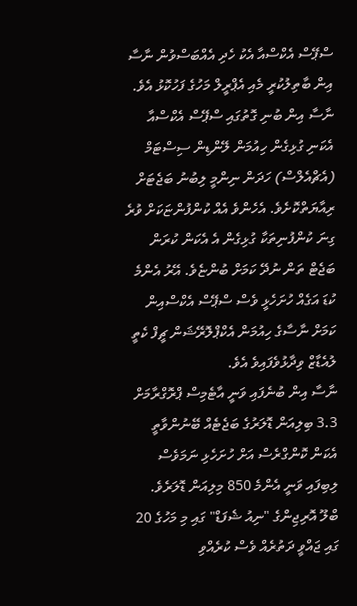ސްޕޭސް އެކްސްއާ އެކު ހެދި އެއްބަސްވުން ނާސާ އިން ބާތިލުކުރީ މެއި އެޕްރީލް މަހުގެ ފަހުކޮޅު އެވެ.
ނާސާ އިން ބުނި ގޮތުގައި ސްޕޭސް އެކްސްއާ އެކަނި ގުޅިގެން ހިއުމަން ލޭންޑިން ސިސްޓަމް (އެޗްއެލްސް) ހަދަން ނިންމީ ލިބުނު ބަޖެޓަށް ރިއާޔަތްކޮށެވެ. އެހެންވެ އެއް ކުންފުންޏަކަށް ވުރެ ގިނަ ކުންފުނިތަކާ ގުޅިގެން އެ އެކަން ކުރަން ބަޖެޓް ތަން ނުދޭ ކަމަށް ބުންޏެވެ. އޭރު އެންމެ ކުޑަ އަގެއް ހުށަހެޅީ ވެސް ސްޕޭސް އެކްސްއިން ކަމަށް ނާސާގެ ހިއުމަން އެކްޕްލޮރޭޝަން ޗީފް ކެތީ ލުއެޑާޒް ވިދާޅުވެފައިވެ އެވެ.
ނާސާ އިން ބުނެފައި ވަނީ އާޓެމިސް ޕްރޮގްރާމަށް 3.3 ބިލިއަން ޑޮލަރުގެ ބަޖެޓެއް ބޭނުންވާތީ އެކަން ކޮންގްރެސް އަށް ހުށަހެޅި ނަމަވެސް ލިބިފައި ވަނީ އެންމެ 850 މިލިއަން ޑޮލަރެވެ.
ބްލޫ އޮރިޖިންގެ "ނިއު ޝެފަޑް" ގައި މި މަހުގެ 20 ގައި ޖައްވީ ދަތުރެއް ވެސް ކުރެއްވި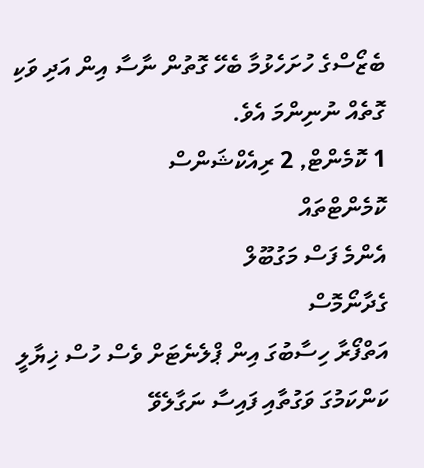ބެޒޯސްގެ ހުށަހެޅުމާ ބެހޭ ގޮތުން ނާސާ އިން އަދި ވަކި ގޮތެއް ނުނިންމަ އެވެ.
1 ކޮމެންޓް, 2 ރިއެކްޝަންސް
ކޮމެންޓްތައް
އެންމެ ފަސް މަގުބޫލް
ގެދާނޯމޮސް
އަތްފޯރާ ހިސާބުގަ އިން ޕްލެނެޓަށް ވެސް ހުސް ޚިޔާލީ ކަންކަމުގަ ވަގުތާއި ފައިސާ ނަގާލެވޭ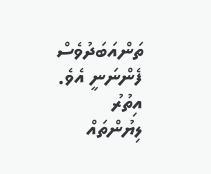ތަންއަބަދުވެސް ފެންނަނީ އެވެ.
އިތުރު ލިޔުންތައް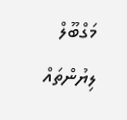މަގްބޫލް ލިޔުންތައް